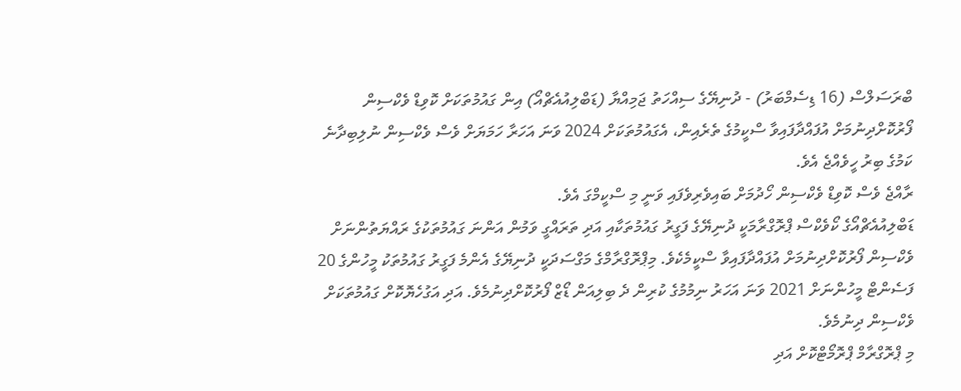ބްރަސަލްސް (16 ޑިސެމްބަރު) - ދުނިޔޭގެ ސިއްހަތު ޖަމިއްޔާ (ޑަބްލިއުއެޗްއޯ) އިން ގައުމުތަކަށް ކޮވިޑް ވެކްސިން ފޯރުކޮށްދިނުމަށް އުފައްދާފައިވާ ސްކީމުގެ ތެރެއިން، އެގައުމުތަކަށް 2024 ވަނަ އަހަރާ ހަމަޔަށް ވެސް ވެކްސިން ނުލިބިދާނެ ކަމުގެ ބިރު ހީވެއްޖެ އެވެ.
ރާއްޖެ ވެސް ކޮވިޑް ވެކްސިން ހޯދުމަށް ބައިވެރިވެފައި ވަނީ މި ސްކީމްގަ އެވެ.
ޑަބްލިއުއެޗްއޯގެ ކޯވެކްސް ޕްރޮގްރާމަކީ ދުނިޔޭގެ ފަގީރު ގައުމުތަކާއި އަދި ތަރައްގީ ވަމުން އަންނަ ގައުމުތަކުގެ ރައްޔަތުންނަށް ވެކްސިން ފޯރުކޮށްދިނުމަށް އުފައްދާފައިވާ ސްކީމެކެވެ. މިޕްރޮގްރާމްގެ މަގްސަދަކީ ދުނިޔޭގެ އެންމެ ފަގީރު ގައުމުތަކު މީހުންގެ 20 ފަސެންޓް މީހުންނަށް 2021 ވަނަ އަހަރު ނިމުމުގެ ކުރިން ދެ ބިލިއަން ޑޯޒް ފޯރުކޮށްދިނުމެވެ. އަދި އަގުހެޔޮކޮށް ގައުމުތަކަށް ވެކްސިން ދިނުމެވެ.
މި ޕްރޮގްރާމް ޕްރޮމޯޓްކޮށް އަދި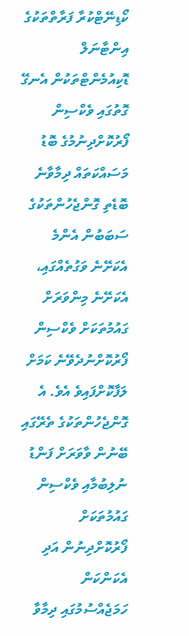ކޯޑިނޭޓްކުރާ ފަރާތްތަކުގެ އިންޓާނަލް ޑޮކިއުމެންޓްތަކުން އެނގޭ ގޮތުގައި ވެކްސިން ފޯރުކޮށްދިނުމުގެ ބޮޑު މަސައްކަތައް ދިމާވާނެ ބޮޑެތި ގޮންޖެހުންތަކުގެ ސަބަބުން އެންމެ އެކަށޭނެ ވަގުތެއްގައި، އެކަށޭނެ މިންވަރަށް ގައުމުތަކަށް ވެކްސިން ފޯރުކޮށްނުދެވޭނެ ކަމަށް ލަފާކޮށްފައިވެ އެވެ. އެ ގޮންޖެހުންތަކުގެ ތެރޭގައި ބޭނުން ވާވަރަށް ފަންޑު ނުލިބުމާއި ވެކްސިން ގައުމުތަކަށް ފޯރުކޮށްދިނުން އަދި އެކަންކަން ހަމަޖެއްސުމުގައި ދިމާވާ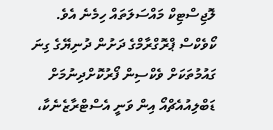ލޮޖިސްޓިކް މައްސަލަތައް ހިމެނެ އެވެ.
ކޯވެކްސް ޕްރޮގްރާމްގެ ދަށުން ދުނިޔޭގެ ގިނަ ގައުމުތަކަށް ވެކްސިން ފޯރުކޮށްދިނުމަށް ޑަބްލިއުއެޗްއޯ އިން ވަނީ އެސްޓްރާޒެނެކާ،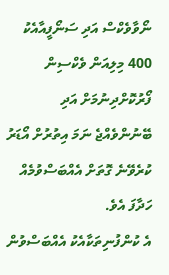ނޯވާވެކްސް އަދި ސަނޯފީއާއެކު 400 މިލިއަން ވެކްސިން ފޯރުކޮށްދިނުމަށް އަދި ބޭނުންވެއްޖެ ނަމަ އިތުރުށް އޯޑަރު ކުރެވޭނެ ގޮތަށް އެއްބަސްވުމެއް ހަދާފަ އެވެ.
އެ ކުންފުނިތަކާއެކު އެއްބަސްވުން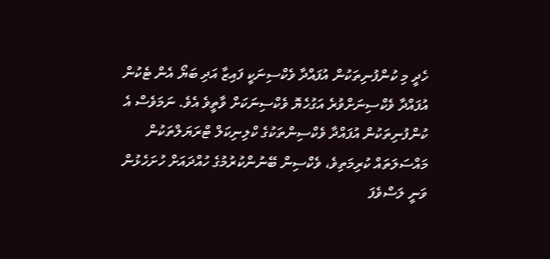ހެދީ މި ކުންފުނިތަކުން އުފައްދާ ވެކްސިނަކީ ފައިޒާ އަދި ބަޔޯ އެން ޓެކުން އުފައްދާ ވެކްސިނަށްވުރެ އަގުހެޔޮ ވެކްސިނަކަށް ވާތީވެ އެވެ. ނަމަވެސް އެ ކުންފުނިތަކުން އުފައްދާ ވެކްސިންތަކުގެ ކްލިނިކަލް ޓްރަޔަލްތަކުން މައްސަލަތައް ކުރިމަތިވެ، ވެކްސިން ބޭނުންކުރުމުގެ ހުއްދައަށް ހުށަހެޅުން ވަނީ ލަސްވެފަ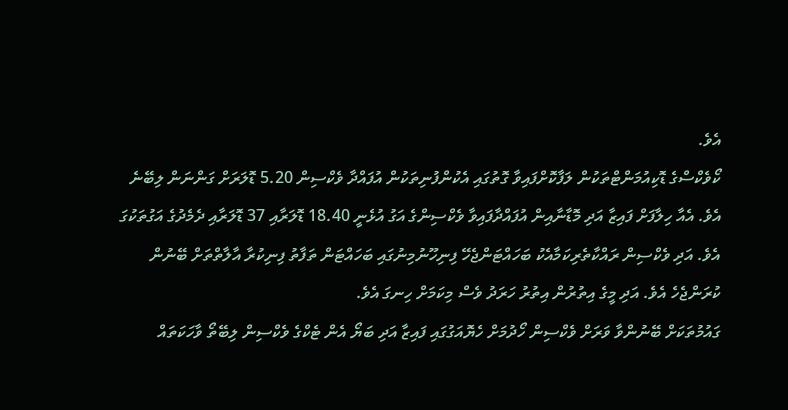އެވެ.
ކޯވެކްސްގެ ޑޮކިއުމަންޓްތަކުން ލަފާކޮށްފައިވާ ގޮތުގައި އެކުންފުނިތަކުން އުފައްދާ ވެކްސިން 5.20 ޑޮލަރަށް ގަންނަން ލިބޭނެ އެވެ. އެއާ ހިލާފަށް ފައިޒާ އަދި މޮޑާނާއިން އުފައްދާފައިވާ ވެކްސިންގެ އަގު އުޅެނީ 18.40 ޑޮލަރާއި 37 ޑޮލަރާއި ދެމެދުގެ އަގުތަކުގަ އެވެ. އަދި ވެކްސިން ރައްކާތެރިކަމާއެކު ބަހައްޓަންޖެހޭ ފިނިހޫނުމިނުގައި ބަހައްޓަން ތަފާތު ފިނިކުރާ އާލާތްތަށް ބޭނުން ކުރަންޖެހެ އެވެ. އަދި މީގެ އިތުރުން އިތުރު ހަރަދު ވެސް މިކަމަށް ހިނގަ އެވެ.
ގައުމުތަކަށް ބޭނުންވާ ވަރަށް ވެކްސިން ހޯދުމަށް ހެޔޮއަގުގައި ފައިޒާ އަދި ބަޔޯ އެން ޓެކްގެ ވެކްސިން ލިބޭތޯ ވާހަކަތައް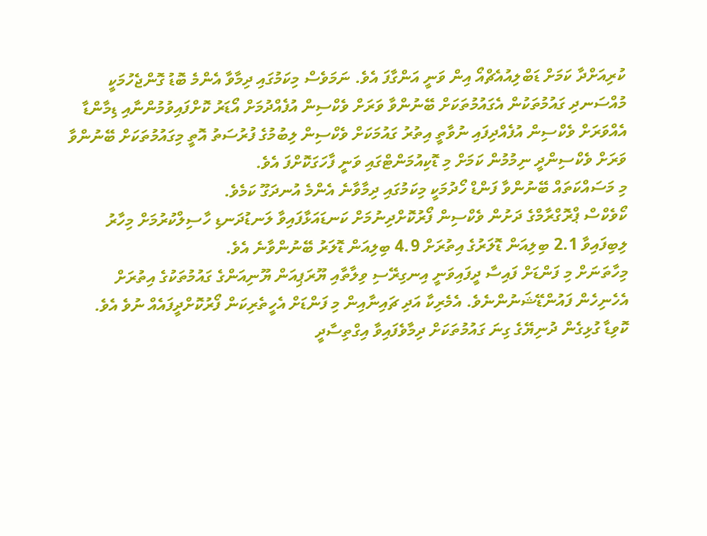ކުރިއަށްދާ ކަމަށް ޑަބްލިއުއެޗްއޯ އިން ވަނީ އަންގާފަ އެވެ. ނަމަވެސް މިކަމުގައި ދިމާވާ އެންމެ ބޮޑު ގޮންޖެހުމަކީ މުއްސަނދި ގައުމުތަކުން އެގައުމުތަކަށް ބޭނުންވާ ވަރަށް ވެކްސިން އުފެއްދުމަށް އޯޑަރު ކޮށްފައިވުމުންނާއި ޑިމާންޑާ އެއްވަރަށް ވެކްސިން އުފެއްދިފައި ނުވާތީ އިތުރު ގައުމަކަށް ވެކްސިން ލިބުމުގެ ފުރުސަތު އޮތީ މިގައުމުތަކަށް ބޭނުންވާ ވަރަށް ވެކްސިންދީ ނިމުމުން ކަމަށް މި ޑޮކިއުމަންޓްގައި ވަނީ ފާހަގަކޮށްފަ އެވެ.
މި މަސައްކަތައް ބޭނުންވާ ފަންޑް ހޯދުމަކީ މިކަމުގައި ދިމާވާނެ އެންމެ އުނދަގޫ ކަމެވެ.
ކޯވެކްސް ޕްރޮގްރާމްގެ ދަށުން ވެކްސިން ފޯރުކޮށްދިނުމަށް ކަނޑައަޅާފައިވާ ލަނޑުދަނޑި ހާސިލްކުރުމަށް މިހާރު ލިބިފައިވާ 2.1 ބިލިއަން ޑޮލަރުގެ އިތުރަށް 4.9 ބިލިއަން ޑޮލަރު ބޭނުންވާނެ އެވެ.
މިހާތަނަށް މި ފަންޑަށް ފައިސާ ދީފައިވަނީ އިނގިރޭސި ވިލާތާއި ޔޫރަޕިއަން ޔޫނިއަންގެ ގައުމުތަކުގެ އިތުރަށް އެހެނިހެން ފައުންޑޭޝަނުންނެވެ. އެމެރިކާ އަދި ޗައިނާއިން މި ފަންޑަށް އެހީތެރިކަން ފޯރުކޮށްދީފައެއް ނުވެ އެވެ.
ކޮވިޑާ ގުޅިގެން ދުނިޔޭގެ ގިނަ ގައުމުތަކަށް ދިމާވެފައިވާ އިގްތިސާދީ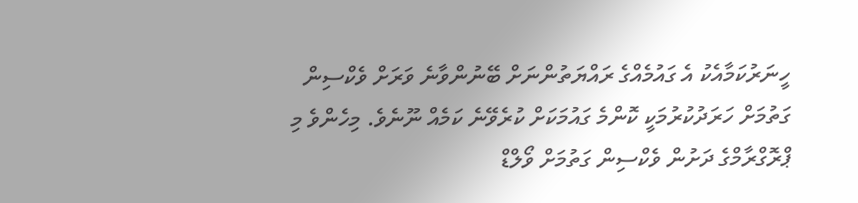ހީނަރުކަމާއެކު އެ ގައުމެއްގެ ރައްޔަތުންނަށް ބޭނުންވާނެ ވަރަށް ވެކްސިން ގަތުމަށް ހަރަދުކުރުމަކީ ކޮންމެ ގައުމަކަށް ކުރެވޭނެ ކަމެއް ނޫނެވެ. މިހެންވެ މި ޕްރޮގްރާމްގެ ދަށުން ވެކްސިން ގަތުމަށް ވޯލްޑް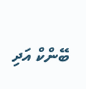ބޭންކް އަދި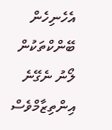އެހެނިހެން ބޭންކްތަކުން ލޯނު ނެގޭނެ އިންތިޒާމްވެސް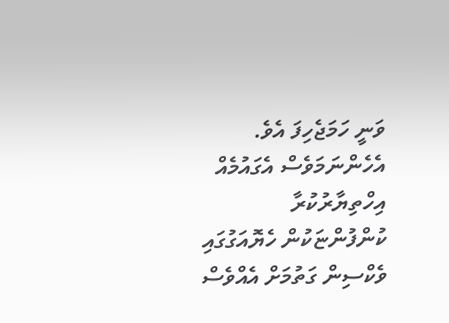ވަނީ ހަމަޖެހިފަ އެވެ. އެހެންނަމަވެސް އެގައުމެއް އިހްތިޔާރުކުރާ ކުންފުންޏަކުން ހެޔޮއަގުގައި ވެކްސިން ގަތުމަށް އެއްވެސް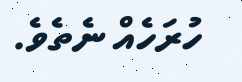ހުރަހެއް ނެތެވެ.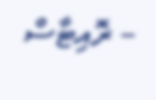– ރޮއިޓާސް